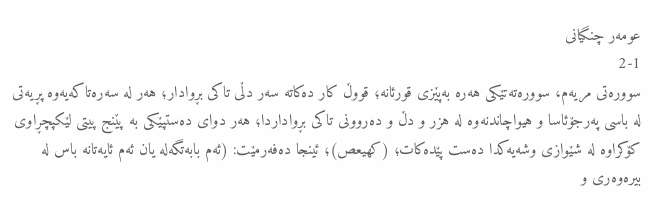عومەر چنگیانی
2-1
سوورەتی مریەم، سوورەتەتێکی هەرە بەپێزی قورئانە؛ قووڵ کار دەکاتە سەر دڵی تاکی بڕوادار؛ هەر لە سەرەتاکەیەوە پڕیەتی لە باسی پەرجۆئاسا و هیواچاندنەوە لە هزر و دڵ و دەروونی تاکی بڕواداردا؛ هەر دوای دەستپێکی بە پێنج پیتی لێکپچڕاوی کۆکراوە لە شێوازی وشەیەکدا دەست پێدەکات؛ (کهیعص)؛ ئینجا دەفەرمێت: (ئەم بابەتگەلە یان ئەم ئایەتانە باس لە بیرەوەری و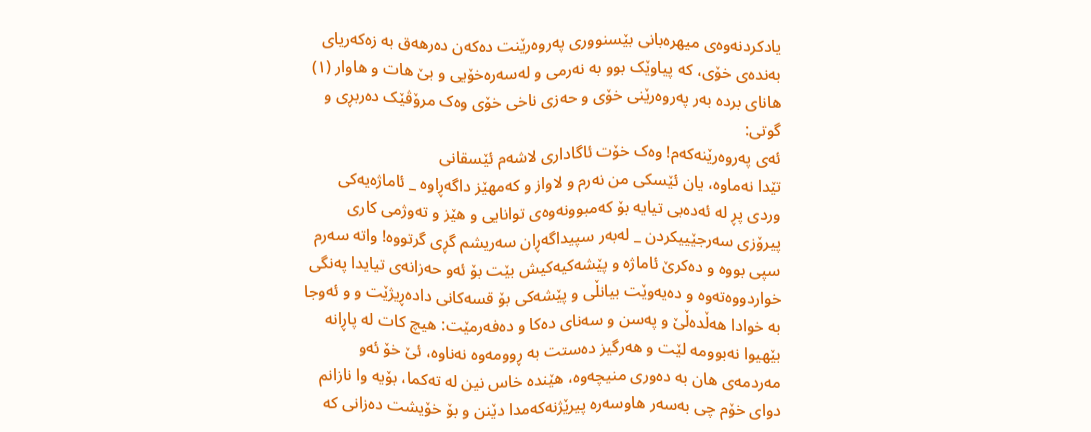یادکردنەوەی میهرەبانی بێسنووری پەروەرێنت دەکەن دەرهەق بە زەکەریای بەندەی خۆی، کە پیاوێک بوو بە نەرمی و لەسەرەخۆیی و بێ هات و هاوار (١) هانای بردە بەر پەروەرێنی خۆی و حەزی ناخی خۆی وەک مرۆڤێک دەربڕی و گوتی:
ئەی پەروەرێنەکەم! وەک خۆت ئاگاداری لاشەم ئێسقانی
تێدا نەماوە، یان ئێسکی من نەرم و لاواز و کەمهێز داگەڕاوە _ ئاماژەیەکی وردی پڕ لە ئەدەبی تیایە بۆ کەمبوونەوەی توانایی و هێز و تەوژمی کاری پیرۆزی سەرجێییکردن _ لەبەر سپیداگەڕان سەریشم گڕی گرتووە! واتە سەرم سپی بووە و دەکرێ ئاماژە و پێشەکیەکیش بێت بۆ ئەو حەزانەی تیایدا پەنگی خواردووەتەوە و دەیەوێت بیانڵی و پێشەکی بۆ قسەکانی دادەڕیژێت و و ئەوجا بە خوادا هەڵدەڵێ و پەسن و سەنای دەکا و دەفەرمێت: هیچ کات لە پاڕانە بێهیوا نەبوومە لێت و هەرگیز دەستت بە ڕوومەوە نەناوە، ئێ خۆ ئەو مەردمەی هان بە دەوری منیچەوە، هێندە خاس نین لە تەکما، بۆیە وا نازانم دوای خۆم چی بەسەر هاوسەرە پیرێژنەکەمدا دێنن و بۆ خۆیشت دەزانی کە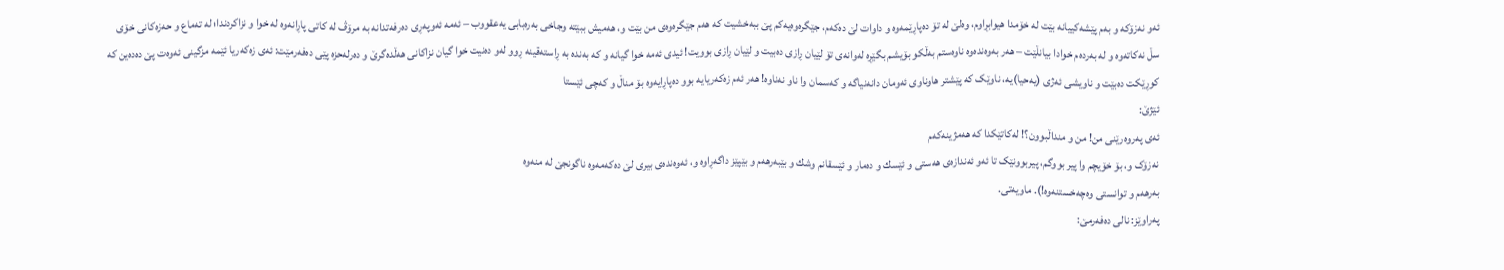ئەو نەزۆکە و بەم پێشەکییانە بێت لە خۆمدا هیوابڕاوم، وەلێ لە تۆ دەپاڕێمەوە و داوات لێ دەکەم، جێگرەوەیەکم پێ ببەخشیت کە هەم جێگرەوەی من بێت و، هەمیش ببێتە وجاخی بەرەبابی یەعقووب – ئەمە ئەوپەڕی دەرفەتدانە بە مرۆڤ لە کاتی پاڕانەوە لە خوا و نزاکردندا؛ لە تەماع و حەزەکانی خۆی سڵ نەکاتەوە و لە بەردەم خوادا بیانڵێت – هەر بەوەندەوە ناوەستم بەڵکو بۆیشم بگێڕە لەوانەی تۆ لێیان ڕازی دەبیت و لێیان ڕازی بوویت! ئیدی ئەمە خوا گیانە و کە بەندە بە ڕاستەقینە ڕوو لەو دەنیت خوا گیان نزاکانی هەڵدەگرێ و دەرلەحزە پێی دەفەرمێت: ئەی زەکەریا ئێمە مزگینی ئەوەت پێ دەدەین کە کوڕێکت دەبێت و ناویشی ئەژی (یەحیا)یە، ناوێک کە پێشتر هاوناوی ئەومان دانەنیاگە و کەسمان وا ناو نەناوە! هەر ئەم زەکەریایە بوو دەپاڕایەوە بۆ مناڵ و کەچی ئێستا
ئێژێ:
ئەی پەروەرێنی من! من و منداڵبوون؟! لەکاتێکدا کە هەمژینەکەم
نەزۆک و، بۆ خۆیچم وا پیر بووگم، پیربوونێک تا ئەو ئەندازەی هەستی و ئێسك و دەمار و ئێسقانم وشك و بێبەرهەم و بێپێز داگەڕاوە و، ئەوەندەی بیری لێ دەكەمەوە ناگونجێ لە منەوە
بەرهەم و توانستی وەچەخستنەوە!). ماویەتی.
پەراوێز: نالی دەفەرمێ: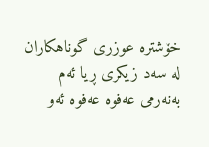خۆشترە عوزری گوناهکاران لە سەد زیکری ڕیا ئەم بەنەرمی عەفوە عەفوە ئەو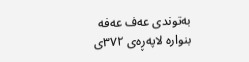بەتوندی عەف عەفە
بنوارە لاپەڕەی ٣٧٢ی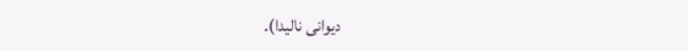دیوانی نالیدا).